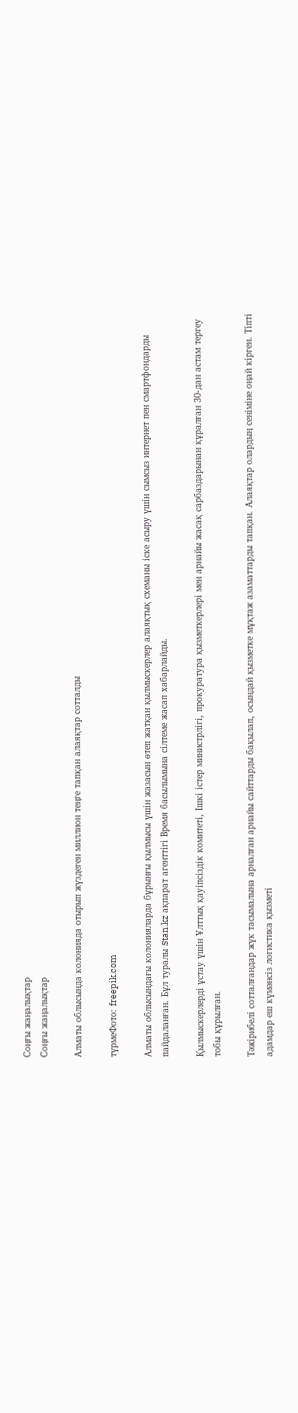Соңғы жаңалықтар
Соңғы жаңалықтар

Алматы облысында колонияда отырып жүздеген миллион теңге тапқан алаяқтар сотталды

түрмеФото: freepik.com

Алматы облысындағы колонияларда бұрынғы қылмысы үшін жазасын өтеп жатқан қылмыскерлер алаяқтық схеманы іске асыру үшін сымсыз интернет пен смартфондарды пайдаланған. Бұл туралы Stan.kz ақпарат агенттігі Время басылымына сілтеме жасап хабарлайды.

Қылмыскерлерді ұстау үшін Ұлттық қауіпсіздік комитеті, Ішкі істер министрлігі, прокуратура қызметкерлері мен арнайы жасақ сарбаздарынан құралған 30-дан астам тергеу тобы құрылған.

Тәжірибелі сотталғандар жүк тасымалына арналған арнайы сайттарды бақылап, осындай қызметке мұқтаж азаматтарды тапқан. Алаяқтар олардың сеніміне оңай кірген. Тіпті адамдар еш күмәнсіз логистика қызметі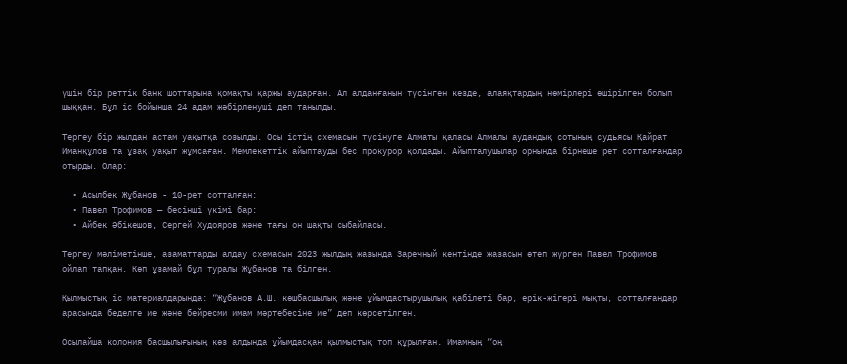үшін бір реттік банк шоттарына қомақты қаржы аударған. Ал алданғанын түсінген кезде, алаяқтардың нөмірлері өшірілген болып шыққан. Бұл іс бойынша 24 адам жәбірленуші деп танылды.

Тергеу бір жылдан астам уақытқа созылды. Осы істің схемасын түсінуге Алматы қаласы Алмалы аудандық сотының судьясы Қайрат Иманқұлов та ұзақ уақыт жұмсаған. Мемлекеттік айыптауды бес прокурор қолдады. Айыпталушылар орнында бірнеше рет сотталғандар отырды. Олар:

  • Асылбек Жұбанов - 10-рет сотталған:
  • Павел Трофимов — бесінші үкімі бар:
  • Айбек Әбікешов, Сергей Худояров және тағы он шақты сыбайласы.

Тергеу мәліметінше, азаматтарды алдау схемасын 2023 жылдың жазында Заречный кентінде жазасын өтеп жүрген Павел Трофимов ойлап тапқан. Көп ұзамай бұл туралы Жұбанов та білген.

Қылмыстық іс материалдарында: “Жұбанов А.Ш. көшбасшылық және ұйымдастырушылық қабілеті бар, ерік-жігері мықты, сотталғандар арасында беделге ие және бейресми имам мәртебесіне ие” деп көрсетілген.

Осылайша колония басшылығының көз алдында ұйымдасқан қылмыстық топ құрылған. Имамның “оң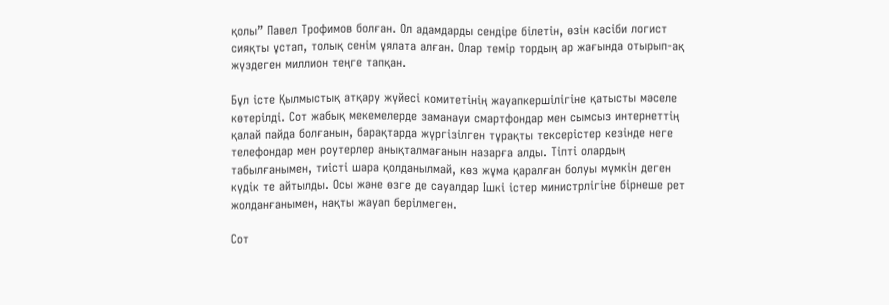қолы” Павел Трофимов болған. Ол адамдарды сендіре білетін, өзін кәсіби логист сияқты ұстап, толық сенім ұялата алған. Олар темір тордың ар жағында отырып-ақ жүздеген миллион теңге тапқан.

Бұл істе Қылмыстық атқару жүйесі комитетінің жауапкершілігіне қатысты мәселе көтерілді. Сот жабық мекемелерде заманауи смартфондар мен сымсыз интернеттің қалай пайда болғанын, барақтарда жүргізілген тұрақты тексерістер кезінде неге телефондар мен роутерлер анықталмағанын назарға алды. Тіпті олардың табылғанымен, тиісті шара қолданылмай, көз жұма қаралған болуы мүмкін деген күдік те айтылды. Осы және өзге де сауалдар Ішкі істер министрлігіне бірнеше рет жолданғанымен, нақты жауап берілмеген.

Сот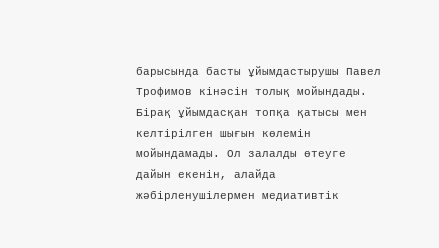барысында басты ұйымдастырушы Павел Трофимов кінәсін толық мойындады. Бірақ ұйымдасқан топқа қатысы мен келтірілген шығын көлемін мойындамады. Ол залалды өтеуге дайын екенін, алайда жәбірленушілермен медиативтік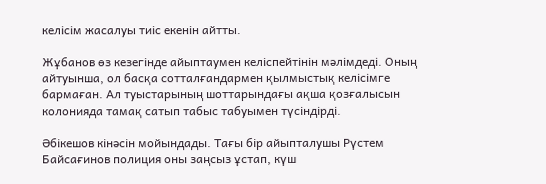келісім жасалуы тиіс екенін айтты.

Жұбанов өз кезегінде айыптаумен келіспейтінін мәлімдеді. Оның айтуынша, ол басқа сотталғандармен қылмыстық келісімге бармаған. Ал туыстарының шоттарындағы ақша қозғалысын колонияда тамақ сатып табыс табуымен түсіндірді.

Әбікешов кінәсін мойындады. Тағы бір айыпталушы Рүстем Байсағинов полиция оны заңсыз ұстап, күш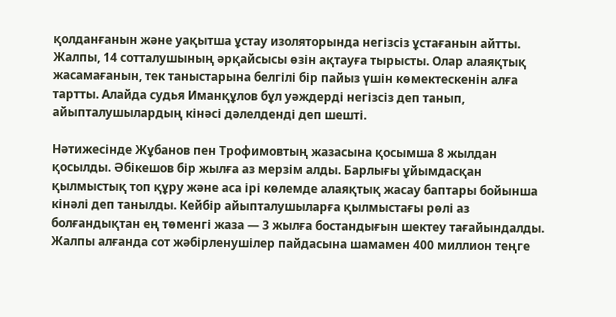қолданғанын және уақытша ұстау изоляторында негізсіз ұстағанын айтты. Жалпы, 14 сотталушының әрқайсысы өзін ақтауға тырысты. Олар алаяқтық жасамағанын, тек таныстарына белгілі бір пайыз үшін көмектескенін алға тартты. Алайда судья Иманқұлов бұл уәждерді негізсіз деп танып, айыпталушылардың кінәсі дәлелденді деп шешті.

Нәтижесінде Жұбанов пен Трофимовтың жазасына қосымша 8 жылдан қосылды. Әбікешов бір жылға аз мерзім алды. Барлығы ұйымдасқан қылмыстық топ құру және аса ірі көлемде алаяқтық жасау баптары бойынша кінәлі деп танылды. Кейбір айыпталушыларға қылмыстағы рөлі аз болғандықтан ең төменгі жаза — 3 жылға бостандығын шектеу тағайындалды. Жалпы алғанда сот жәбірленушілер пайдасына шамамен 400 миллион теңге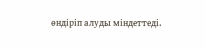өндіріп алуды міндеттеді.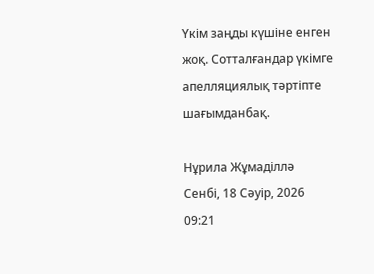Үкім заңды күшіне енген жоқ. Сотталғандар үкімге апелляциялық тәртіпте шағымданбақ.

Нұрила Жұмаділлә
Сенбі, 18 Сәуір, 2026 09:21